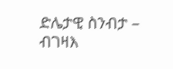ድሌታዊ ስንብታ – ብገዛእ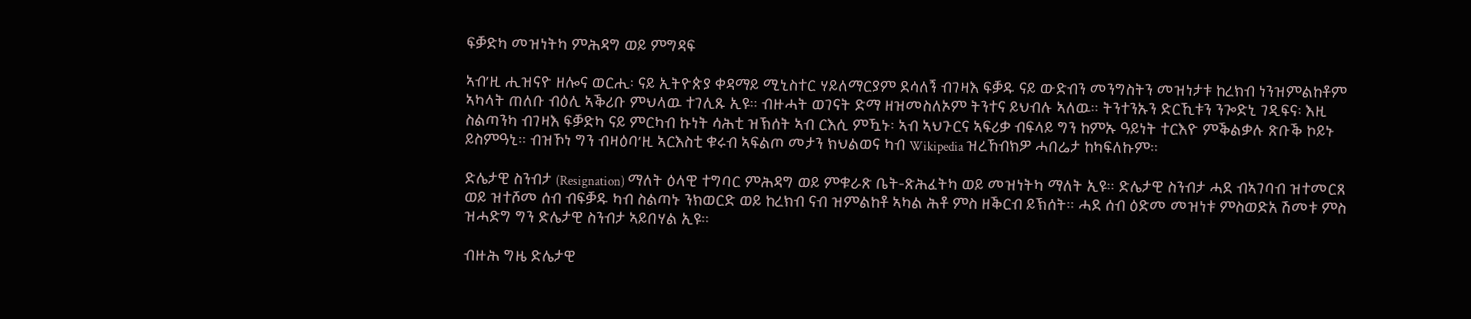ፍቓድካ መዝነትካ ምሕዳግ ወይ ምግዳፍ

ኣብ’ዚ ሒዝናዮ ዘሎና ወርሒ፡ ናይ ኢትዮጵያ ቀዳማይ ሚኒስተር ሃይለማርያም ደሳለኝ ብገዛእ ፍቓዱ ናይ ውድብን መንግስትን መዝነታቱ ከረክብ ነንዝምልከቶም ኣካላት ጠለቡ ብዕሊ ኣቕሪቡ ምህላዉ ተገሊጹ ኢዩ። ብዙሓት ወገናት ድማ ዘዝመስለኦም ትንተና ይህብሉ ኣለዉ። ትንተንኡን ድርኺቱን ንጐድኒ ገዲፍና፡ እዚ  ስልጣንካ ብገዛእ ፍቓድካ ናይ ምርካብ ኩነት ሳሕቲ ዝኽሰት ኣብ ርእሲ ምዃኑ፡ ኣብ ኣህጉርና ኣፍሪቃ ብፍላይ ግን ከምኡ ዓይነት ተርእዮ ምቕልቃሉ ጽቡቕ ኮይኑ ይስምዓኒ። ብዝኾነ ግን ብዛዕባ’ዚ ኣርእስቲ ቁሩብ ኣፍልጦ መታን ክህልወና ካብ Wikipedia ዝረኸብክዎ ሓበሬታ ከካፍለኩም።

ድሌታዊ ስንብታ (Resignation) ማለት ዕላዊ ተግባር ምሕዳግ ወይ ምቁራጽ ቤት-ጽሕፈትካ ወይ መዝነትካ ማለት ኢዩ። ድሌታዊ ስንብታ ሓደ ብኣገባብ ዝተመርጸ ወይ ዝተሾመ ሰብ ብፍቓዱ ካብ ስልጣኑ ንክወርድ ወይ ከረክብ ናብ ዝምልከቶ ኣካል ሕቶ ምስ ዘቕርብ ይኽሰት። ሓደ ሰብ ዕድመ መዝነቱ ምስወድአ ሽመቱ ምስ ዝሓድግ ግን ድሌታዊ ስንብታ ኣይበሃል ኢዩ።

ብዙሕ ግዜ ድሌታዊ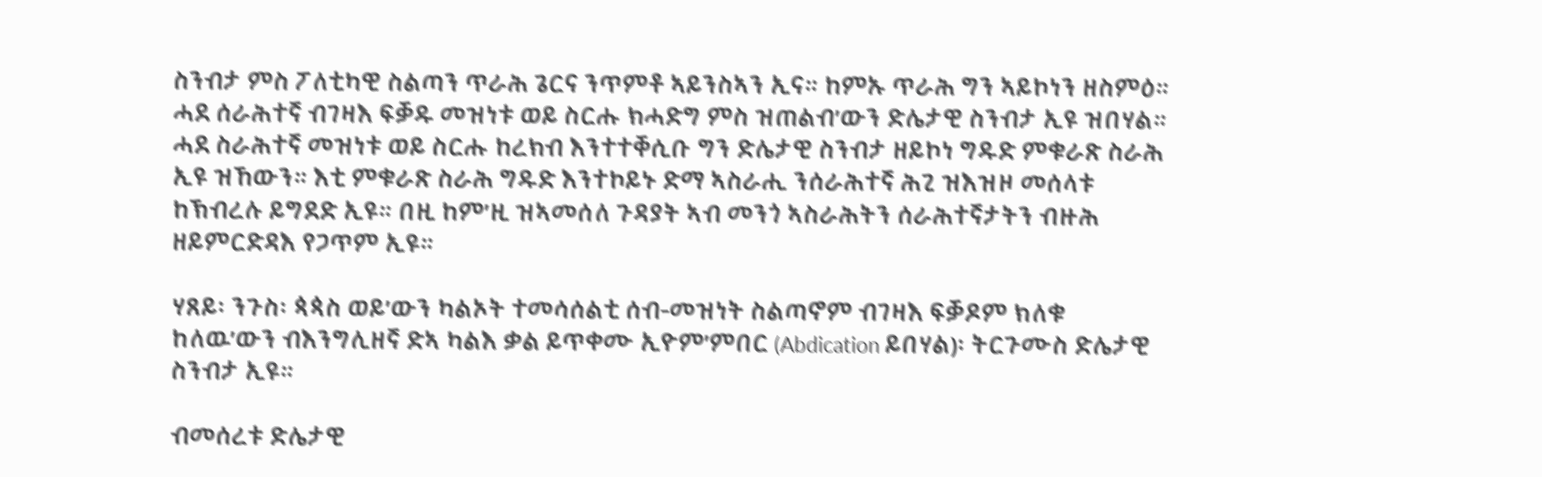ስንብታ ምስ ፖለቲካዊ ስልጣን ጥራሕ ጌርና ንጥምቶ ኣይንስኣን ኢና። ከምኡ ጥራሕ ግን ኣይኮነን ዘስምዕ። ሓደ ሰራሕተኛ ብገዛእ ፍቓዱ መዝነቱ ወይ ስርሑ ክሓድግ ምስ ዝጠልብ’ውን ድሌታዊ ስንብታ ኢዩ ዝበሃል። ሓደ ስራሕተኛ መዝነቱ ወይ ስርሑ ከረክብ እንተተቐሲቡ ግን ድሌታዊ ስንብታ ዘይኮነ ግዱድ ምቁራጽ ስራሕ ኢዩ ዝኸውን። እቲ ምቁራጽ ስራሕ ግዱድ እንተኮይኑ ድማ ኣስራሒ ንሰራሕተኛ ሕጊ ዝእዝዞ መሰላቱ ከኽብረሉ ይግደድ ኢዩ። በዚ ከም’ዚ ዝኣመሰለ ጉዳያት ኣብ መንጎ ኣስራሕትን ሰራሕተኛታትን ብዙሕ ዘይምርድዳእ የጋጥም ኢዩ።

ሃጸይ፡ ንጉስ፡ ጳጳስ ወይ’ውን ካልኦት ተመሳሰልቲ ሰብ-መዝነት ስልጣኖም ብገዛእ ፍቓዶም ክለቁ ከለዉ’ውን ብእንግሊዘኛ ድኣ ካልእ ቃል ይጥቀሙ ኢዮም’ምበር (Abdication ይበሃል)፡ ትርጉሙስ ድሌታዊ ስንብታ ኢዩ።

ብመሰረቱ ድሌታዊ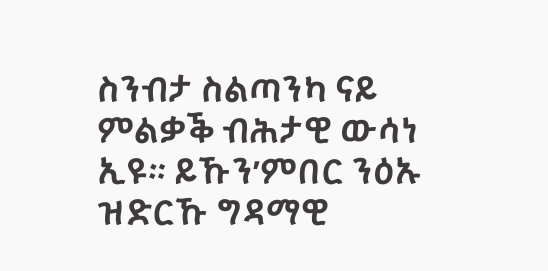ስንብታ ስልጣንካ ናይ ምልቃቕ ብሕታዊ ውሳነ ኢዩ። ይኹን’ምበር ንዕኡ ዝድርኹ ግዳማዊ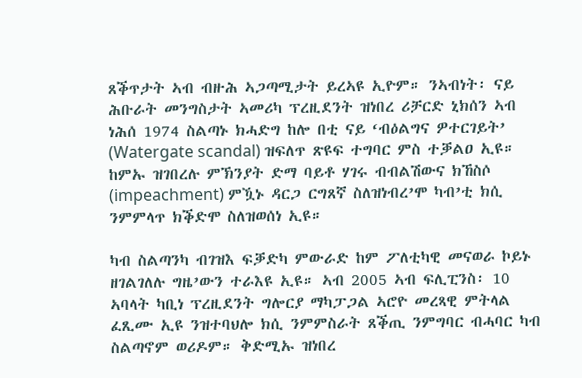ጸቕጥታት ኣብ ብዙሕ ኣጋጣሚታት ይረኣዩ ኢዮም። ንኣብነት፡ ናይ ሕቡራት መንግስታት ኣመሪካ ፕረዚደንት ዝነበረ ሪቻርድ ኒክሰን ኣብ ነሕሰ 1974 ስልጣኑ ክሓድግ ከሎ በቲ ናይ ‘ብዕልግና ዎተርገይት’ (Watergate scandal) ዝፍለጥ ጽዩፍ ተግባር ምስ ተቓልዐ ኢዩ። ከምኡ ዝገበረሉ ምኽንያት ድማ ባይቶ ሃገሩ ብብልሽውና ክኸስሶ (impeachment) ምዃኑ ዳርጋ ርግጸኛ ስለዝነብረ’ሞ ካብ’ቲ ክሲ ንምምላጥ ክቕድሞ ስለዝወሰነ ኢዩ።

ካብ ስልጣንካ ብገዝእ ፍቓድካ ምውራድ ከም ፖለቲካዊ መናወራ ኮይኑ ዘገልገለሉ ግዜ’ውን ተራእዩ ኢዩ። ኣብ 2005 ኣብ ፍሊፒንስ፡ 10 ኣባላት ካቢነ ፕረዚደንት ግሎርያ ማካፓጋል ኣሮዮ መረጻዊ ምትላል ፈጺሙ ኢዩ ንዝተባህሎ ክሲ ንምምስራት ጸቕጢ ንምግባር ብሓባር ካብ ስልጣኖም ወሪዶም። ቅድሚኡ ዝነበረ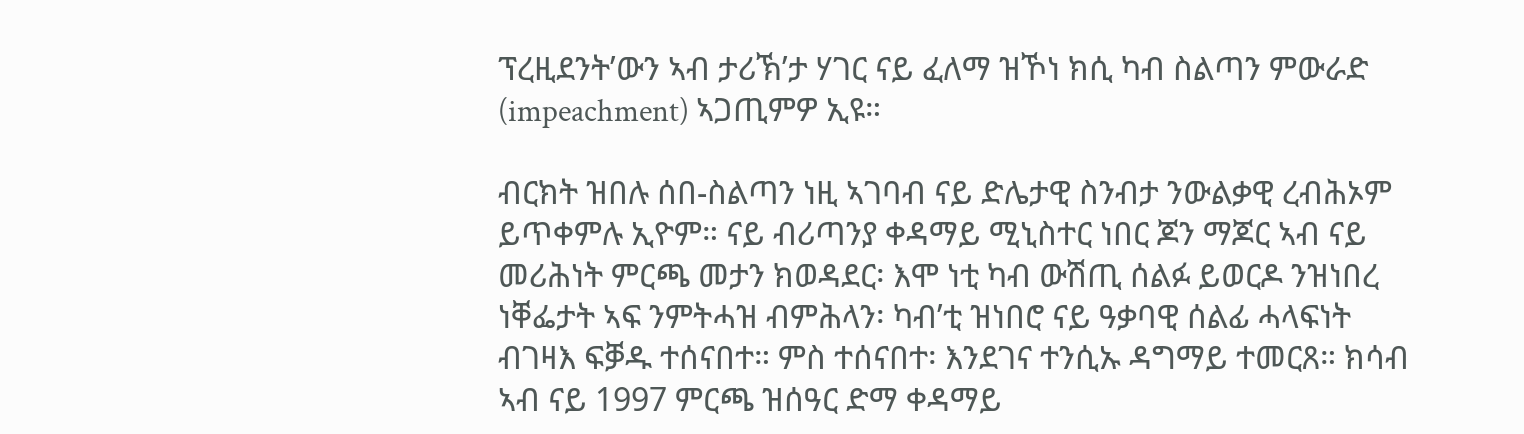ፕረዚደንት’ውን ኣብ ታሪኽ’ታ ሃገር ናይ ፈለማ ዝኾነ ክሲ ካብ ስልጣን ምውራድ (impeachment) ኣጋጢምዎ ኢዩ።

ብርክት ዝበሉ ሰበ-ስልጣን ነዚ ኣገባብ ናይ ድሌታዊ ስንብታ ንውልቃዊ ረብሕኦም ይጥቀምሉ ኢዮም። ናይ ብሪጣንያ ቀዳማይ ሚኒስተር ነበር ጆን ማጆር ኣብ ናይ መሪሕነት ምርጫ መታን ክወዳደር፡ እሞ ነቲ ካብ ውሽጢ ሰልፉ ይወርዶ ንዝነበረ ነቐፌታት ኣፍ ንምትሓዝ ብምሕላን፡ ካብ’ቲ ዝነበሮ ናይ ዓቃባዊ ሰልፊ ሓላፍነት ብገዛእ ፍቓዱ ተሰናበተ። ምስ ተሰናበተ፡ እንደገና ተንሲኡ ዳግማይ ተመርጸ። ክሳብ ኣብ ናይ 1997 ምርጫ ዝሰዓር ድማ ቀዳማይ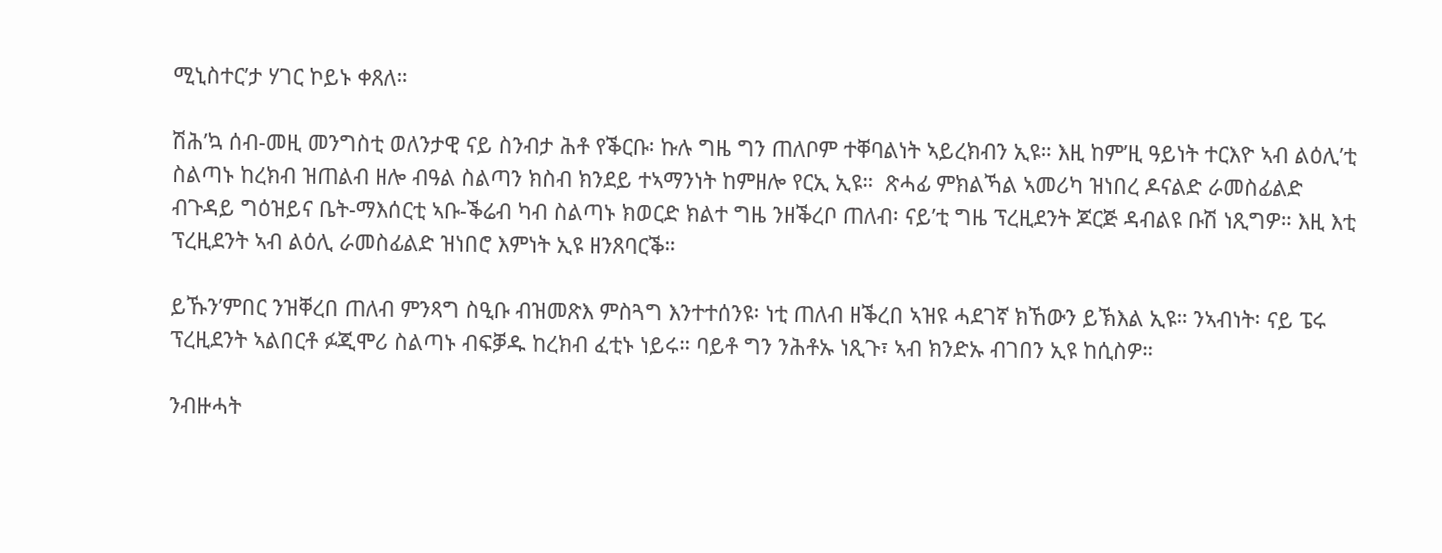ሚኒስተር’ታ ሃገር ኮይኑ ቀጸለ።

ሽሕ’ኳ ሰብ-መዚ መንግስቲ ወለንታዊ ናይ ስንብታ ሕቶ የቕርቡ፡ ኩሉ ግዜ ግን ጠለቦም ተቐባልነት ኣይረክብን ኢዩ። እዚ ከም’ዚ ዓይነት ተርእዮ ኣብ ልዕሊ’ቲ ስልጣኑ ከረክብ ዝጠልብ ዘሎ ብዓል ስልጣን ክስብ ክንደይ ተኣማንነት ከምዘሎ የርኢ ኢዩ።  ጽሓፊ ምክልኻል ኣመሪካ ዝነበረ ዶናልድ ራመስፊልድ ብጉዳይ ግዕዝይና ቤት-ማእሰርቲ ኣቡ-ቕሬብ ካብ ስልጣኑ ክወርድ ክልተ ግዜ ንዘቕረቦ ጠለብ፡ ናይ’ቲ ግዜ ፕረዚደንት ጆርጅ ዳብልዩ ቡሽ ነጺግዎ። እዚ እቲ ፕረዚደንት ኣብ ልዕሊ ራመስፊልድ ዝነበሮ እምነት ኢዩ ዘንጸባርቕ።

ይኹን’ምበር ንዝቐረበ ጠለብ ምንጻግ ስዒቡ ብዝመጽእ ምስጓግ እንተተሰንዩ፡ ነቲ ጠለብ ዘቕረበ ኣዝዩ ሓደገኛ ክኸውን ይኽእል ኢዩ። ንኣብነት፡ ናይ ፔሩ ፕረዚደንት ኣልበርቶ ፉጂሞሪ ስልጣኑ ብፍቓዱ ከረክብ ፈቲኑ ነይሩ። ባይቶ ግን ንሕቶኡ ነጺጉ፣ ኣብ ክንድኡ ብገበን ኢዩ ከሲስዎ።

ንብዙሓት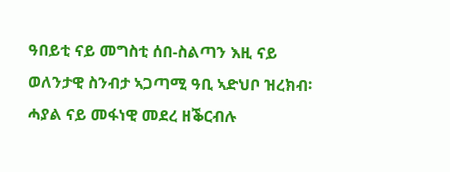ዓበይቲ ናይ መግስቲ ሰበ-ስልጣን እዚ ናይ ወለንታዊ ስንብታ ኣጋጣሚ ዓቢ ኣድህቦ ዝረክብ፡ ሓያል ናይ መፋነዊ መደረ ዘቕርብሉ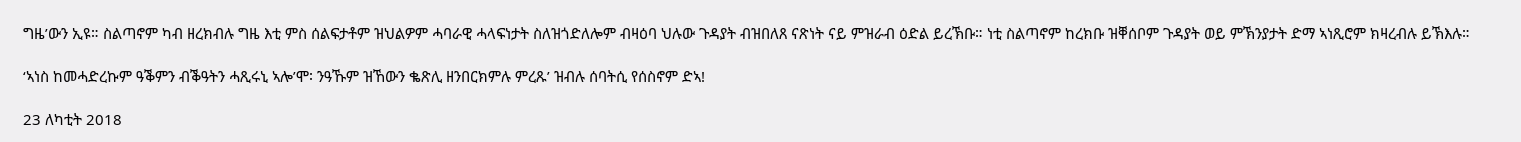ግዜ’ውን ኢዩ። ስልጣኖም ካብ ዘረክብሉ ግዜ እቲ ምስ ሰልፍታቶም ዝህልዎም ሓባራዊ ሓላፍነታት ስለዝጎድለሎም ብዛዕባ ህሉው ጉዳያት ብዝበለጸ ናጽነት ናይ ምዝራብ ዕድል ይረኽቡ። ነቲ ስልጣኖም ከረክቡ ዝቐሰቦም ጉዳያት ወይ ምኽንያታት ድማ ኣነጺሮም ክዛረብሉ ይኽእሉ።

‘ኣነስ ከመሓድረኩም ዓቕምን ብቕዓትን ሓጺሩኒ ኣሎ’ሞ፡ ንዓኹም ዝኸውን ቈጽሊ ዘንበርክምሉ ምረጹ’ ዝብሉ ሰባትሲ የሰስኖም ድኣ!

23 ለካቲት 2018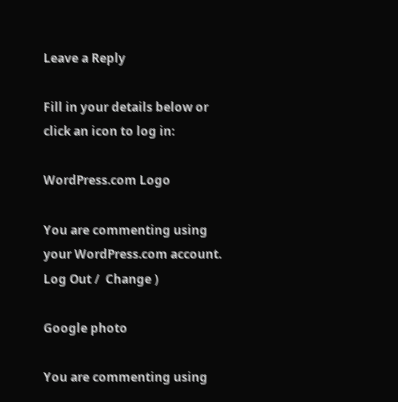Leave a Reply

Fill in your details below or click an icon to log in:

WordPress.com Logo

You are commenting using your WordPress.com account. Log Out /  Change )

Google photo

You are commenting using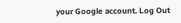your Google account. Log Out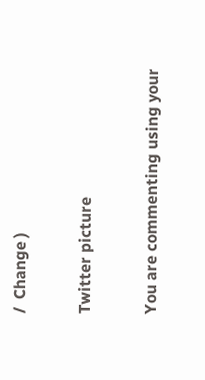/  Change )

Twitter picture

You are commenting using your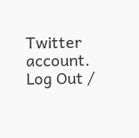Twitter account. Log Out /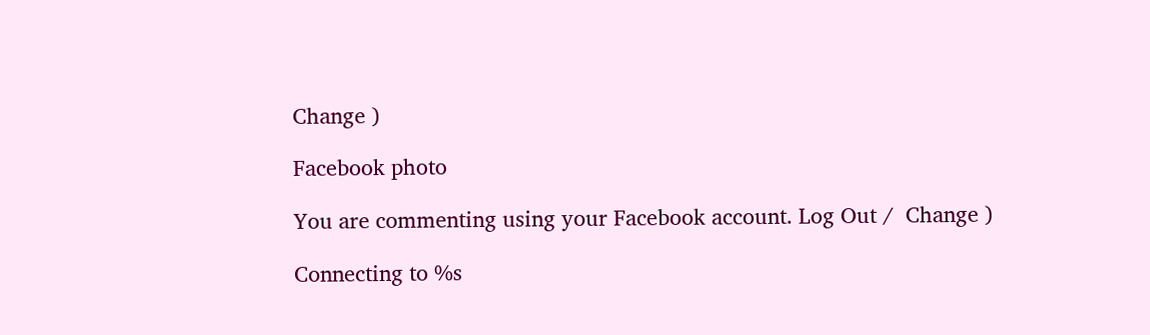Change )

Facebook photo

You are commenting using your Facebook account. Log Out /  Change )

Connecting to %s